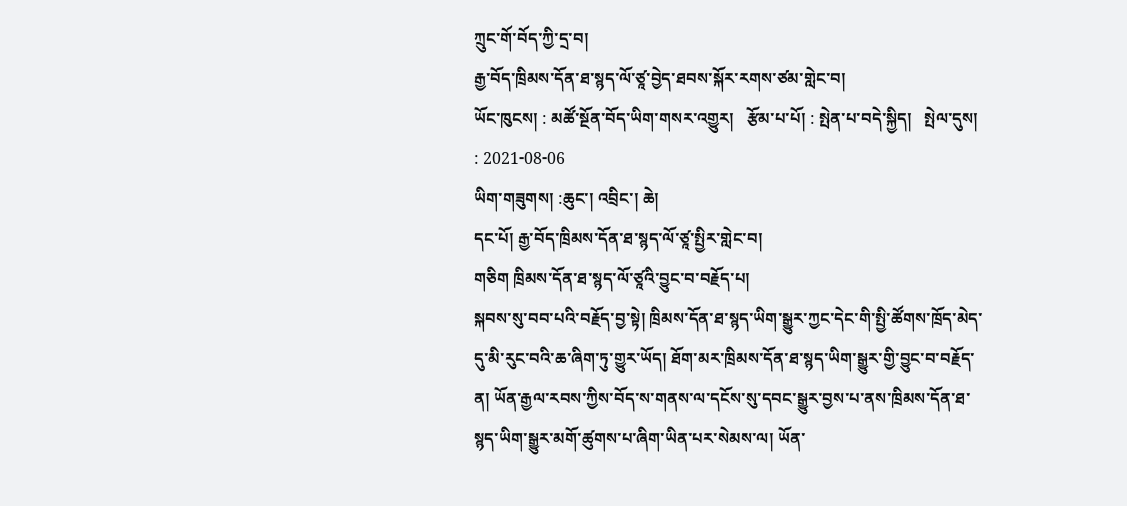ཀྲུང་གོ་བོད་ཀྱི་དྲ་བ།
རྒྱ་བོད་ཁྲིམས་དོན་ཐ་སྙད་ལོ་ཙཱ་བྱེད་ཐབས་སྐོར་རགས་ཙམ་གླེང་བ།
ཡོང་ཁུངས། : མཚོ་སྔོན་བོད་ཡིག་གསར་འགྱུར།   རྩོམ་པ་པོ། : སྤེན་པ་བདེ་སྐྱིད།   སྤེལ་དུས། : 2021-08-06
ཡིག་གཟུགས། :ཆུང་། འབྲིང་། ཆེ།
དང་པོ། རྒྱ་བོད་ཁྲིམས་དོན་ཐ་སྙད་ལོ་ཙཱ་སྤྱིར་གླེང་བ།
གཅིག ཁྲིམས་དོན་ཐ་སྙད་ལོ་ཙཱའི་བྱུང་བ་བརྗོད་པ།
སྐབས་སུ་བབ་པའི་བརྗོད་བྱ་སྟེ། ཁྲིམས་དོན་ཐ་སྙད་ཡིག་སྒྱུར་ཀྱང་དེང་གི་སྤྱི་ཚོགས་ཁྲོད་མེད་དུ་མི་རུང་བའི་ཆ་ཞིག་ཏུ་གྱུར་ཡོད། ཐོག་མར་ཁྲིམས་དོན་ཐ་སྙད་ཡིག་སྒྱུར་གྱི་བྱུང་བ་བརྗོད་ན། ཡོན་རྒྱལ་རབས་ཀྱིས་བོད་ས་གནས་ལ་དངོས་སུ་དབང་སྒྱུར་བྱས་པ་ནས་ཁྲིམས་དོན་ཐ་སྙད་ཡིག་སྒྱུར་མགོ་ཚུགས་པ་ཞིག་ཡིན་པར་སེམས་ལ། ཡོན་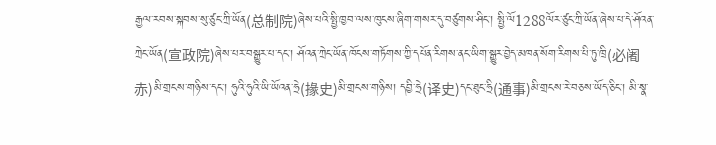རྒྱལ་རབས་སྐབས་སུ་ཙུང་ཀྲི་ཡོན(总制院)ཞེས་པའི་སྤྱི་ཁྱབ་ལས་ཁུངས་ཞིག་གསར་དུ་བཙུགས་ཤིང་། སྤྱི་ལོ1288ལོར་ཙུང་ཀྲི་ཡོན་ཞེས་པ་དེ་ཤོའན་ཀྲེང་ཡོན(宣政院)ཞེས་པར་བསྒྱུར་པ་དང་། ཤོའན་ཀྲེང་ཡོན་ཁོངས་གཏོགས་ཀྱི་དཔོན་རིགས་ནང་ཡིག་སྒྱུར་བྱེད་མཁན་སོག་རིགས་པི་ཏུ་ཁྲི(必阇赤)མི་གྲངས་གཉིས་དང་། ཧུའི་ཧུའི་ཡི་ཡོའན་ཧྲེ(掾史)མི་གྲངས་གཉིས། དབྱི་ཧྲེ(译史)དང་ཐུང་ཧྲི(通事)མི་གྲངས་རེ་བཅས་ཡོད་ཅིང་། མི་སྣ་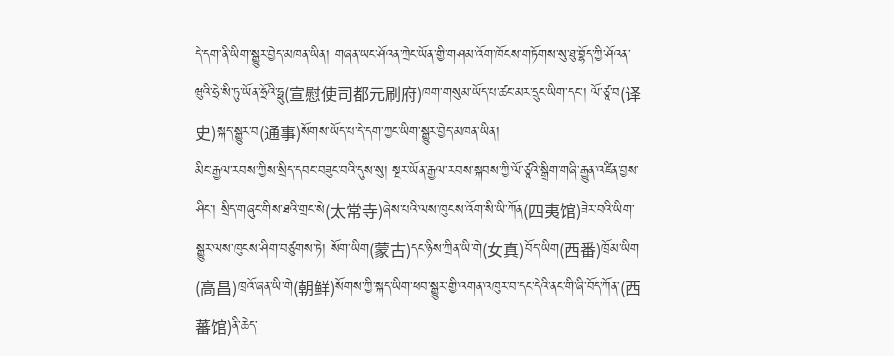དེ་དག་ནི་ཡིག་སྒྱུར་བྱེད་མཁན་ཡིན། གཞན་ཡང་ཤོའན་ཀྲེང་ཡོན་གྱི་གཤམ་འོག་ཁོངས་གཏོགས་སུ་ཐུ་བྷོད་ཀྱི་ཤོའན་ཝུའི་ཧྲེ་སི་ཏུ་ཡོན་ཧྲོའི་ཧྥུ(宣慰使司都元刷府)ཁག་གསུམ་ཡོད་པ་ཚང་མར་དྲུང་ཡིག་དང་། ལོ་ཙཱ་བ(译史)སྐད་སྒྱུར་བ(通事)སོགས་ཡོད་པ་དེ་དག་ཀྱང་ཡིག་སྒྱུར་བྱེད་མཁན་ཡིན།
མིང་རྒྱལ་རབས་ཀྱིས་སྲིད་དབང་བཟུང་བའི་དུས་སུ། སྔར་ཡོན་རྒྱལ་རབས་སྐབས་ཀྱི་ལོ་ཙཱའི་སྒྲིག་གཞི་རྒྱུན་འཛིན་བྱས་ཤིང་། སྲིད་གཞུང་གིས་ཐའི་གྲང་སེ(太常寺)ཞེས་པའི་ལས་ཁུངས་འོག་སི་ཡི་ཀོན(四夷馆)ཟེར་བའི་ཡིག་སྒྱུར་ལས་ཁུངས་ཤིག་བཙུགས་ཏེ། སོག་ཡིག(蒙古)དང་ཉིས་ཀྲིན་ཡི་གེ(女真)བོད་ཡིག(西番)ཁྲོམ་ཡིག (高昌)ཁྲའོ་ཞན་ཡི་གེ(朝鲜)སོགས་ཀྱི་སྐད་ཡིག་ཕབ་སྒྱུར་གྱི་འགན་འཁུར་བ་དང་དེའི་ནང་གི་ཞི་བོད་ཀོན་(西蕃馆)ནི་ཆེད་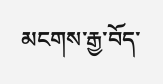མངགས་རྒྱ་བོད་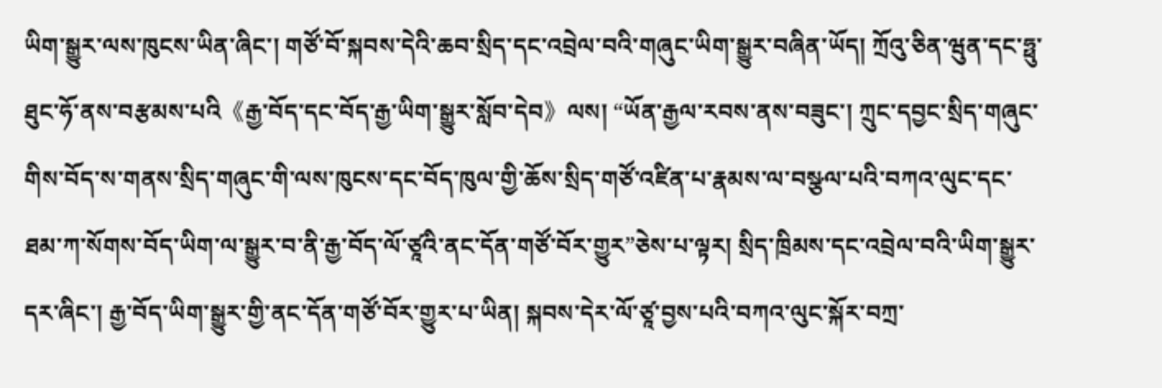ཡིག་སྒྱུར་ལས་ཁུངས་ཡིན་ཞིང་། གཙོ་བོ་སྐབས་དེའི་ཆབ་སྲིད་དང་འབྲེལ་བའི་གཞུང་ཡིག་སྒྱུར་བཞིན་ཡོད། ཀྲོའུ་ཅིན་ཝུན་དང་ཧྥུ་ཐུང་ཧོ་ནས་བརྩམས་པའི《རྒྱ་བོད་དང་བོད་རྒྱ་ཡིག་སྒྱུར་སློབ་དེབ》ལས། “ཡོན་རྒྱལ་རབས་ནས་བཟུང་། ཀྲུང་དབྱང་སྲིད་གཞུང་གིས་བོད་ས་གནས་སྲིད་གཞུང་གི་ལས་ཁུངས་དང་བོད་ཁུལ་གྱི་ཆོས་སྲིད་གཙོ་འཛིན་པ་རྣམས་ལ་བསྩལ་པའི་བཀའ་ལུང་དང་ཐམ་ཀ་སོགས་བོད་ཡིག་ལ་སྒྱུར་བ་ནི་རྒྱ་བོད་ལོ་ཙཱའི་ནང་དོན་གཙོ་བོར་གྱུར”ཅེས་པ་ལྟར། སྲིད་ཁྲིམས་དང་འབྲེལ་བའི་ཡིག་སྒྱུར་དར་ཞིང་། རྒྱ་བོད་ཡིག་སྒྱུར་གྱི་ནང་དོན་གཙོ་བོར་གྱུར་པ་ཡིན། སྐབས་དེར་ལོ་ཙཱ་བྱས་པའི་བཀའ་ལུང་སྐོར་བཀྲ་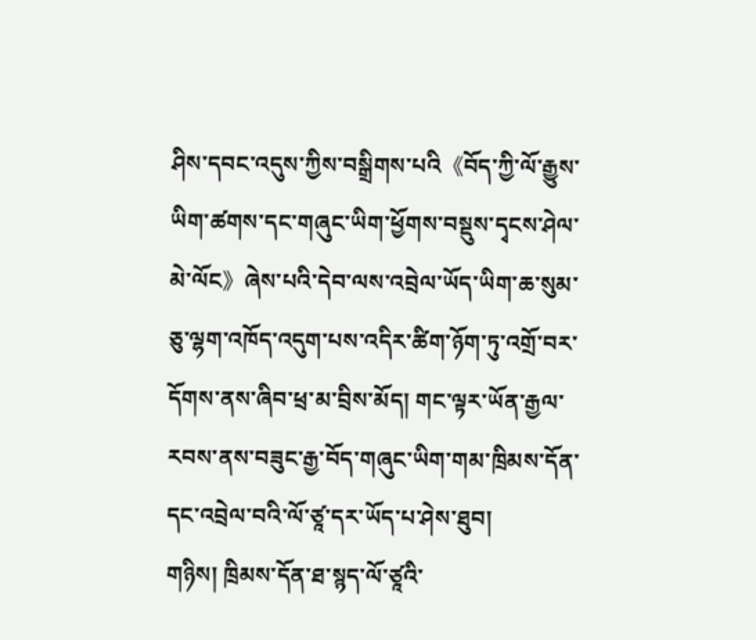ཤིས་དབང་འདུས་ཀྱིས་བསྒྲིགས་པའི《བོད་ཀྱི་ལོ་རྒྱུས་ཡིག་ཚགས་དང་གཞུང་ཡིག་ཕྱོགས་བསྡུས་དྭངས་ཤེལ་མེ་ལོང》ཞེས་པའི་དེབ་ལས་འབྲེལ་ཡོད་ཡིག་ཆ་སུམ་ཅུ་ལྷག་འཁོད་འདུག་པས་འདིར་ཚིག་ཉོག་ཏུ་འགྲོ་བར་དོགས་ནས་ཞིབ་ཕྲ་མ་བྲིས་མོད། གང་ལྟར་ཡོན་རྒྱལ་རབས་ནས་བཟུང་རྒྱ་བོད་གཞུང་ཡིག་གམ་ཁྲིམས་དོན་དང་འབྲེལ་བའི་ལོ་ཙཱ་དར་ཡོད་པ་ཤེས་ཐུབ།
གཉིས། ཁྲིམས་དོན་ཐ་སྙད་ལོ་ཙཱའི་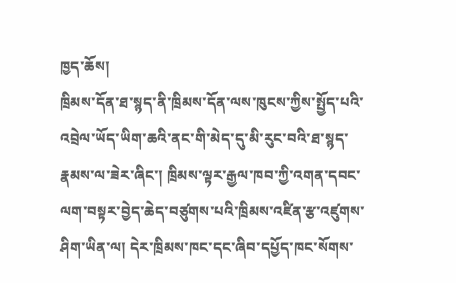ཁྱད་ཆོས།
ཁྲིམས་དོན་ཐ་སྙད་ནི་ཁྲིམས་དོན་ལས་ཁུངས་ཀྱིས་སྤྱོད་པའི་འབྲེལ་ཡོད་ཡིག་ཆའི་ནང་གི་མེད་དུ་མི་རུང་བའི་ཐ་སྙད་རྣམས་ལ་ཟེར་ཞིང་། ཁྲིམས་ལྟར་རྒྱལ་ཁབ་ཀྱི་འགན་དབང་ལག་བསྟར་བྱེད་ཆེད་བཙུགས་པའི་ཁྲིམས་འཛིན་རྩ་འཛུགས་ཤིག་ཡིན་ལ། དེར་ཁྲིམས་ཁང་དང་ཞིབ་དཔྱོད་ཁང་སོགས་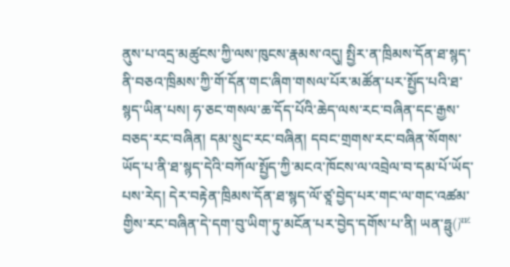ནུས་པ་འདྲ་མཚུངས་ཀྱི་ལས་ཁུངས་རྣམས་འདུ། སྤྱིར་ན་ཁྲིམས་དོན་ཐ་སྙད་ནི་བཅའ་ཁྲིམས་ཀྱི་གོ་དོན་གང་ཞིག་གསལ་པོར་མཚོན་པར་སྤྱོད་པའི་ཐ་སྙད་ཡིན་པས། ཧ་ཅང་གསལ་ཆ་དོད་པོའི་ཆེད་ལས་རང་བཞིན་དང་རྒྱས་བཅད་རང་བཞིན། དམ་སྲུང་རང་བཞིན། དབང་གྲགས་རང་བཞིན་སོགས་ཡོད་པ་ནི་ཐ་སྙད་དེའི་བཀོལ་སྤྱོད་ཀྱི་མངའ་ཁོངས་ལ་འབྲེལ་བ་དམ་པོ་ཡོད་པས་རེད། དེར་བརྟེན་ཁྲིམས་དོན་ཐ་སྙད་ལོ་ཙཱ་བྱེད་པར་གང་ལ་གང་འཚམ་གྱིས་རང་བཞིན་དེ་དག་བུ་ཡིག་ཏུ་མངོན་པར་བྱེད་དགོས་པ་ནི། ཡན་ཧྥུ(严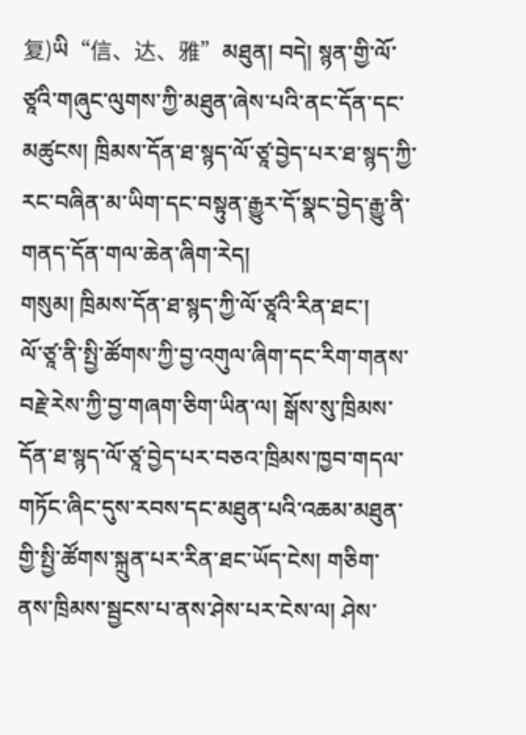复)ཡི“信、达、雅”མཐུན། བདེ། སྙན་གྱི་ལོ་ཙཱའི་གཞུང་ལུགས་ཀྱི་མཐུན་ཞེས་པའི་ནང་དོན་དང་མཚུངས། ཁྲིམས་དོན་ཐ་སྙད་ལོ་ཙཱ་བྱེད་པར་ཐ་སྙད་ཀྱི་རང་བཞིན་མ་ཡིག་དང་བསྟུན་རྒྱུར་དོ་སྣང་བྱེད་རྒྱུ་ནི་གནད་དོན་གལ་ཆེན་ཞིག་རེད།
གསུམ། ཁྲིམས་དོན་ཐ་སྙད་ཀྱི་ལོ་ཙཱའི་རིན་ཐང་།
ལོ་ཙཱ་ནི་སྤྱི་ཚོགས་ཀྱི་བྱ་འགུལ་ཞིག་དང་རིག་གནས་བརྗེ་རེས་ཀྱི་བྱ་གཞག་ཅིག་ཡིན་ལ། སྒོས་སུ་ཁྲིམས་དོན་ཐ་སྙད་ལོ་ཙཱ་བྱེད་པར་བཅའ་ཁྲིམས་ཁྱབ་གདལ་གཏོང་ཞིང་དུས་རབས་དང་མཐུན་པའི་འཆམ་མཐུན་གྱི་སྤྱི་ཚོགས་སྐྲུན་པར་རིན་ཐང་ཡོད་ངེས། གཅིག་ནས་ཁྲིམས་སྦྱངས་པ་ནས་ཤེས་པར་ངེས་ལ། ཤེས་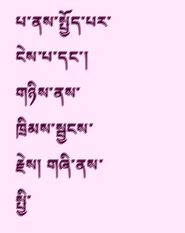པ་ནས་སྤྱོད་པར་ངེས་པ་དང་། གཉིས་ནས་ཁྲིམས་སྦྱངས་རྗེས། གཞི་ནས་སྤྱི་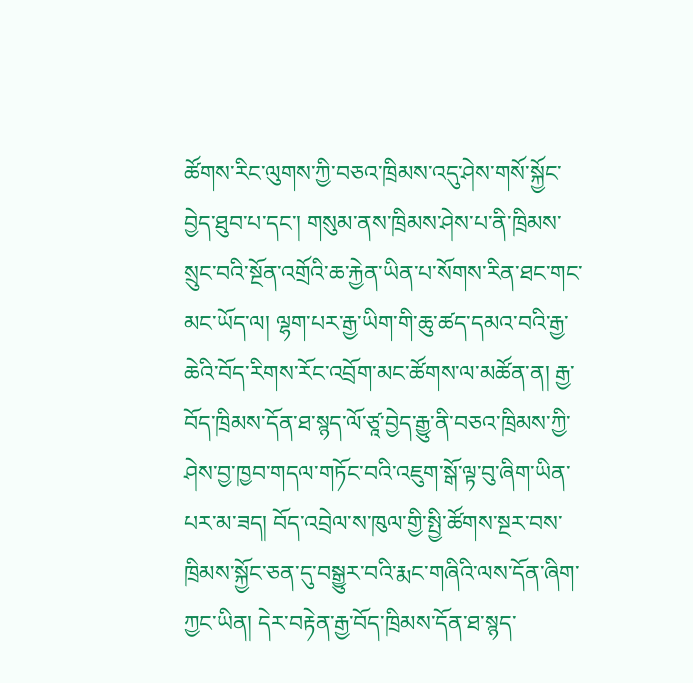ཚོགས་རིང་ལུགས་ཀྱི་བཅའ་ཁྲིམས་འདུ་ཤེས་གསོ་སྐྱོང་བྱེད་ཐུབ་པ་དང་། གསུམ་ནས་ཁྲིམས་ཤེས་པ་ནི་ཁྲིམས་སྲུང་བའི་སྔོན་འགྲོའི་ཆ་རྐྱེན་ཡིན་པ་སོགས་རིན་ཐང་གང་མང་ཡོད་ལ། ལྷག་པར་རྒྱ་ཡིག་གི་ཆུ་ཚད་དམའ་བའི་རྒྱ་ཆེའི་བོད་རིགས་རོང་འབྲོག་མང་ཚོགས་ལ་མཚོན་ན། རྒྱ་བོད་ཁྲིམས་དོན་ཐ་སྙད་ལོ་ཙཱ་བྱེད་རྒྱུ་ནི་བཅའ་ཁྲིམས་ཀྱི་ཤེས་བྱ་ཁྱབ་གདལ་གཏོང་བའི་འཇུག་སྒོ་ལྟ་བུ་ཞིག་ཡིན་པར་མ་ཟད། བོད་འབྲེལ་ས་ཁུལ་གྱི་སྤྱི་ཚོགས་སྔར་བས་ཁྲིམས་སྐྱོང་ཅན་དུ་བསྒྱུར་བའི་རྨང་གཞིའི་ལས་དོན་ཞིག་ཀྱང་ཡིན། དེར་བརྟེན་རྒྱ་བོད་ཁྲིམས་དོན་ཐ་སྙད་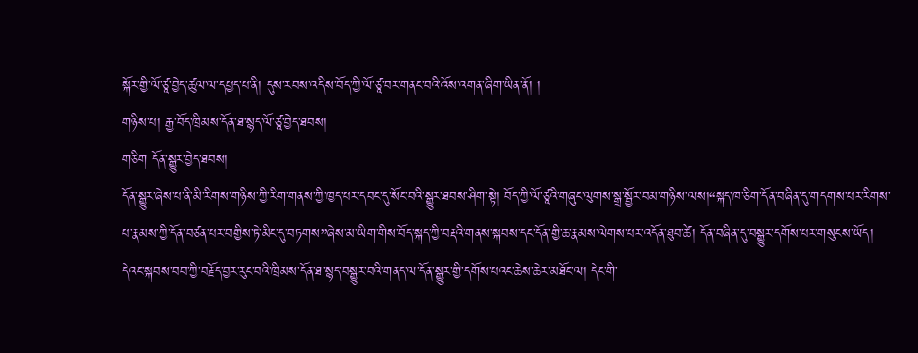སྐོར་གྱི་ལོ་ཙཱ་བྱེད་ཚུལ་ལ་དཔྱད་པ་ནི། དུས་རབས་འདིས་བོད་ཀྱི་ལོ་ཙཱ་བར་གནང་བའི་འོས་འགན་ཞིག་ཡིན་ནོ། །
གཉིས་པ། རྒྱ་བོད་ཁྲིམས་དོན་ཐ་སྙད་ལོ་ཙཱ་བྱེད་ཐབས།
གཅིག དོན་སྒྱུར་བྱེད་ཐབས།
དོན་སྒྱུར་ཞེས་པ་ནི་མི་རིགས་གཉིས་ཀྱི་རིག་གནས་ཀྱི་ཁྱད་པར་དབང་དུ་སོང་བའི་སྒྱུར་ཐབས་ཤིག་སྟེ། བོད་ཀྱི་ལོ་ཙཱའི་གཞུང་ལུགས་སྒྲ་སྦྱོར་བམ་གཉིས་ལས།“སྐད་ཁ་ཅིག་དོན་བཞིན་དུ་གདགས་པར་རིགས་པ་རྣམས་ཀྱི་དོན་བཙན་པར་བགྱིས་ཏེ་མིང་དུ་བཏགས”ཞེས་མ་ཡིག་གིས་བོད་སྐད་ཀྱི་བརྡའི་གནས་སྐབས་དང་དོན་གྱི་ཆ་རྣམས་ལེགས་པར་འདོན་ཐུབ་ཚེ། དོན་བཞིན་དུ་བསྒྱུར་དགོས་པར་གསུངས་ཡོད། དེའང་སྐབས་བབ་ཀྱི་བརྗོད་བྱར་རུང་བའི་ཁྲིམས་དོན་ཐ་སྙད་བསྒྱུར་བའི་གནད་ལ་དོན་སྒྱུར་གྱི་དགོས་པའང་ཆེས་ཆེར་མཐོང་ལ། དེང་གི་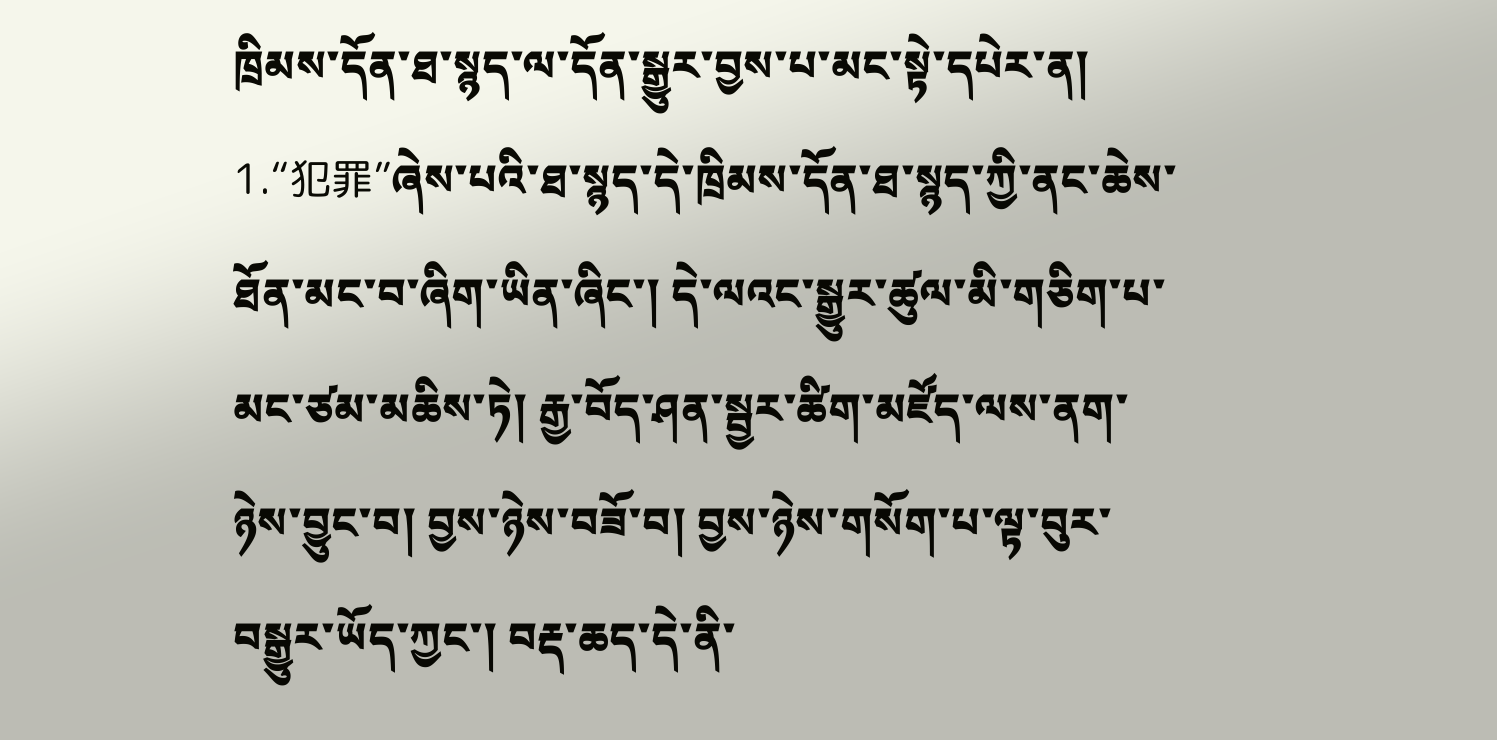ཁྲིམས་དོན་ཐ་སྙད་ལ་དོན་སྒྱུར་བྱས་པ་མང་སྟེ་དཔེར་ན།
1.“犯罪”ཞེས་པའི་ཐ་སྙད་དེ་ཁྲིམས་དོན་ཐ་སྙད་ཀྱི་ནང་ཆེས་ཐོན་མང་བ་ཞིག་ཡིན་ཞིང་། དེ་ལའང་སྒྱུར་ཚུལ་མི་གཅིག་པ་མང་ཙམ་མཆིས་ཏེ། རྒྱ་བོད་ཤན་སྦྱར་ཚིག་མཛོད་ལས་ནག་ཉེས་བྱུང་བ། བྱས་ཉེས་བཟོ་བ། བྱས་ཉེས་གསོག་པ་ལྟ་བུར་བསྒྱུར་ཡོད་ཀྱང་། བརྡ་ཆད་དེ་ནི་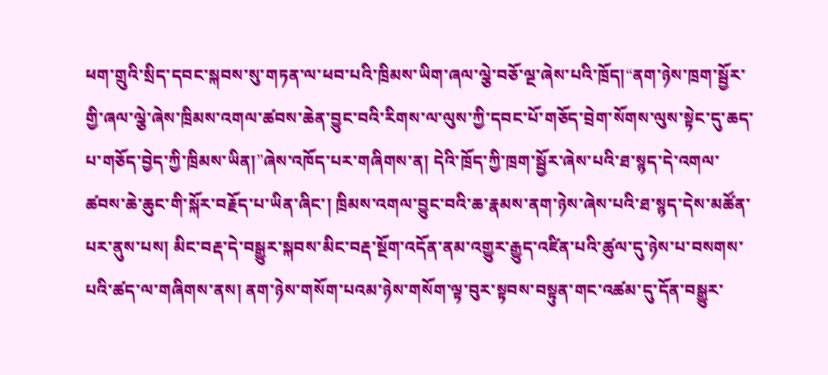ཕག་གྲུའི་སྲིད་དབང་སྐབས་སུ་གཏན་ལ་ཕབ་པའི་ཁྲིམས་ཡིག་ཞལ་ལྕེ་བཅོ་ལྔ་ཞེས་པའི་ཁྲོད།“ནག་ཉེས་ཁྲག་སྦྱོར་གྱི་ཞལ་ལྕེ་ཞེས་ཁྲིམས་འགལ་ཚབས་ཆེན་བྱུང་བའི་རིགས་ལ་ལུས་ཀྱི་དབང་པོ་གཅོད་བྲེག་སོགས་ལུས་སྟེང་དུ་ཆད་པ་གཅོད་བྱེད་ཀྱི་ཁྲིམས་ཡིན།”ཞེས་འཁོད་པར་གཞིགས་ན། དེའི་ཁྲོད་ཀྱི་ཁྲག་སྦྱོར་ཞེས་པའི་ཐ་སྙད་དེ་འགལ་ཚབས་ཆེ་ཆུང་གི་སྐོར་བརྗོད་པ་ཡིན་ཞིང་། ཁྲིམས་འགལ་བྱུང་བའི་ཆ་རྣམས་ནག་ཉེས་ཞེས་པའི་ཐ་སྙད་དེས་མཚོན་པར་ནུས་པས། མིང་བརྡ་དེ་བསྒྱུར་སྐབས་མིང་བརྡ་སྔོག་འདོན་ནམ་འགྱུར་རྒྱུད་འཛིན་པའི་ཚུལ་དུ་ཉེས་པ་བསགས་པའི་ཚད་ལ་གཞིགས་ནས། ནག་ཉེས་གསོག་པའམ་ཉེས་གསོག་ལྟ་བུར་སྟབས་བསྟུན་གང་འཚམ་དུ་དོན་བསྒྱུར་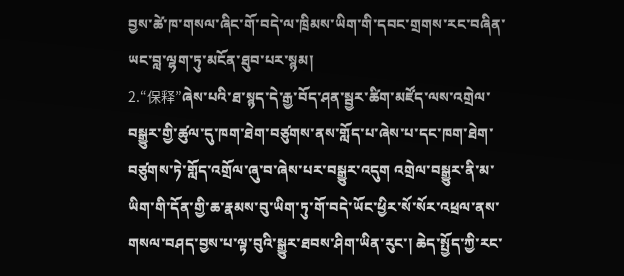བྱས་ཚེ་ཁ་གསལ་ཞིང་གོ་བདེ་ལ་ཁྲིམས་ཡིག་གི་དབང་གྲགས་རང་བཞིན་ཡང་བླ་ལྷག་ཏུ་མངོན་ཐུབ་པར་སྙམ།
2.“保释”ཞེས་པའི་ཐ་སྙད་དེ་རྒྱ་བོད་ཤན་སྦྱར་ཚིག་མཛོད་ལས་འགྲེལ་བསྒྱུར་གྱི་ཚུལ་དུ་ཁག་ཐེག་བཙུགས་ནས་གློད་པ་ཞེས་པ་དང་ཁག་ཐེག་བཙུགས་ཏེ་གློད་འགྲོལ་ཞུ་བ་ཞེས་པར་བསྒྱུར་འདུག འགྲེལ་བསྒྱུར་ནི་མ་ཡིག་གི་དོན་གྱི་ཆ་རྣམས་བུ་ཡིག་ཏུ་གོ་བདེ་ཡོང་ཕྱིར་སོ་སོར་འཕྲལ་ནས་གསལ་བཤད་བྱས་པ་ལྟ་བུའི་སྒྱུར་ཐབས་ཤིག་ཡིན་རུང་། ཆེད་སྤྱོད་ཀྱི་རང་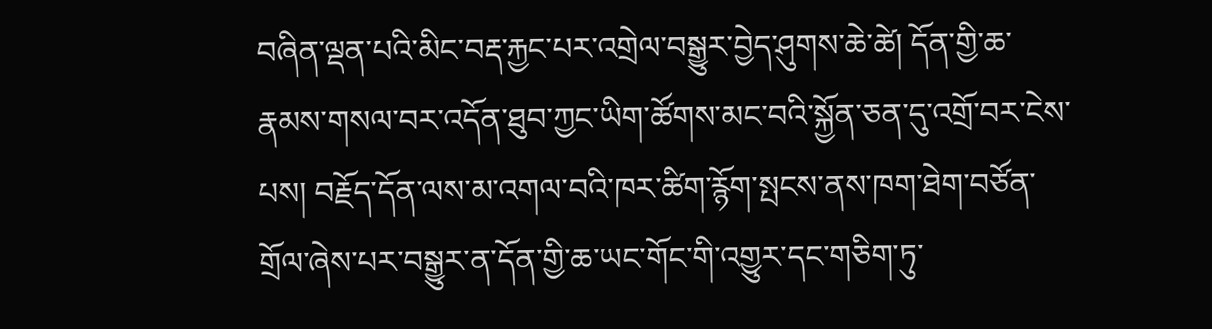བཞིན་ལྡན་པའི་མིང་བརྡ་རྐྱང་པར་འགྲེལ་བསྒྱུར་བྱེད་ཤུགས་ཆེ་ཚེ། དོན་གྱི་ཆ་རྣམས་གསལ་བར་འདོན་ཐུབ་ཀྱང་ཡིག་ཚོགས་མང་བའི་སྐྱོན་ཅན་དུ་འགྲོ་བར་ངེས་པས། བརྗོད་དོན་ལས་མ་འགལ་བའི་ཁར་ཚིག་རྙོག་སྤངས་ནས་ཁག་ཐེག་བཙོན་གྲོལ་ཞེས་པར་བསྒྱུར་ན་དོན་གྱི་ཆ་ཡང་གོང་གི་འགྱུར་དང་གཅིག་ཏུ་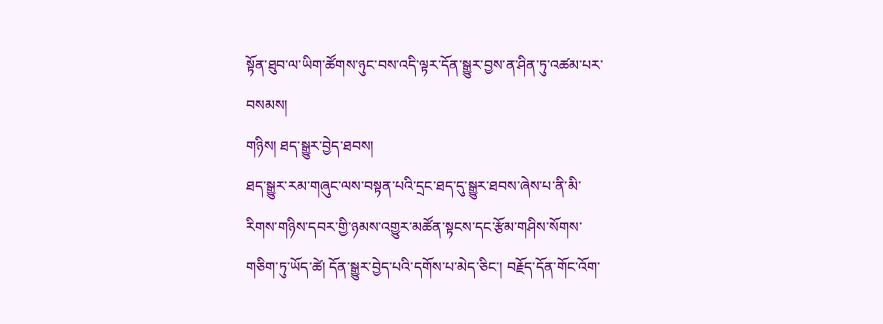སྟོན་ཐུབ་ལ་ཡིག་ཚོགས་ཉུང་བས་འདི་ལྟར་དོན་སྒྱུར་བྱས་ན་ཤིན་ཏུ་འཚམ་པར་བསམས།
གཉིས། ཐད་སྒྱུར་བྱེད་ཐབས།
ཐད་སྒྱུར་རམ་གཞུང་ལས་བསྟན་པའི་དྲང་ཐད་དུ་སྒྱུར་ཐབས་ཞེས་པ་ནི་མི་རིགས་གཉིས་དབར་གྱི་ཉམས་འགྱུར་མཚོན་སྟངས་དང་རྩོམ་གཤིས་སོགས་གཅིག་ཏུ་ཡོད་ཚེ། དོན་སྒྱུར་བྱེད་པའི་དགོས་པ་མེད་ཅིང་། བརྗོད་དོན་གོང་འོག་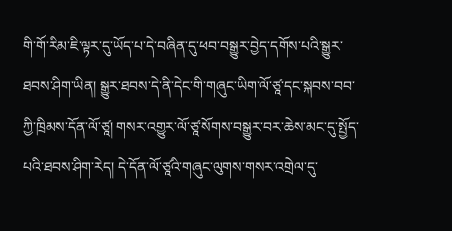གི་གོ་རིམ་ཇི་ལྟར་དུ་ཡོད་པ་དེ་བཞིན་དུ་ཕབ་བསྒྱུར་བྱེད་དགོས་པའི་སྒྱུར་ཐབས་ཤིག་ཡིན། སྒྱུར་ཐབས་དེ་ནི་དེང་གི་གཞུང་ཡིག་ལོ་ཙཱ་དང་སྐབས་བབ་ཀྱི་ཁྲིམས་དོན་ལོ་ཙཱ། གསར་འགྱུར་ལོ་ཙཱ་སོགས་བསྒྱུར་བར་ཆེས་མང་དུ་སྤྱོད་པའི་ཐབས་ཤིག་རེད། དེ་དོན་ལོ་ཙཱའི་གཞུང་ལུགས་གསར་འགྲེལ་དུ་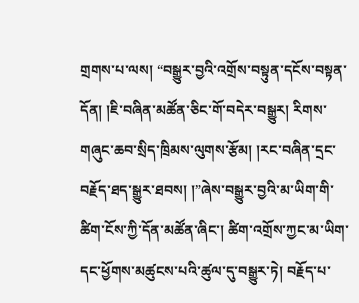གྲགས་པ་ལས། “བསྒྱུར་བྱའི་འགྲོས་བསྟུན་དངོས་བསྟན་དོན། །ཇི་བཞིན་མཚོན་ཅིང་གོ་བདེར་བསྒྱུར། རིགས་གཞུང་ཆབ་སྲིད་ཁྲིམས་ལུགས་རྩོམ། །རང་བཞིན་དྲང་བརྗོད་ཐད་སྒྱུར་ཐབས། །”ཞེས་བསྒྱུར་བྱའི་མ་ཡིག་གི་ཚིག་ངོས་ཀྱི་དོན་མཚོན་ཞིང་། ཚིག་འགྲོས་ཀྱང་མ་ཡིག་དང་ཕྱོགས་མཚུངས་པའི་ཚུལ་དུ་བསྒྱུར་ཏེ། བརྗོད་པ་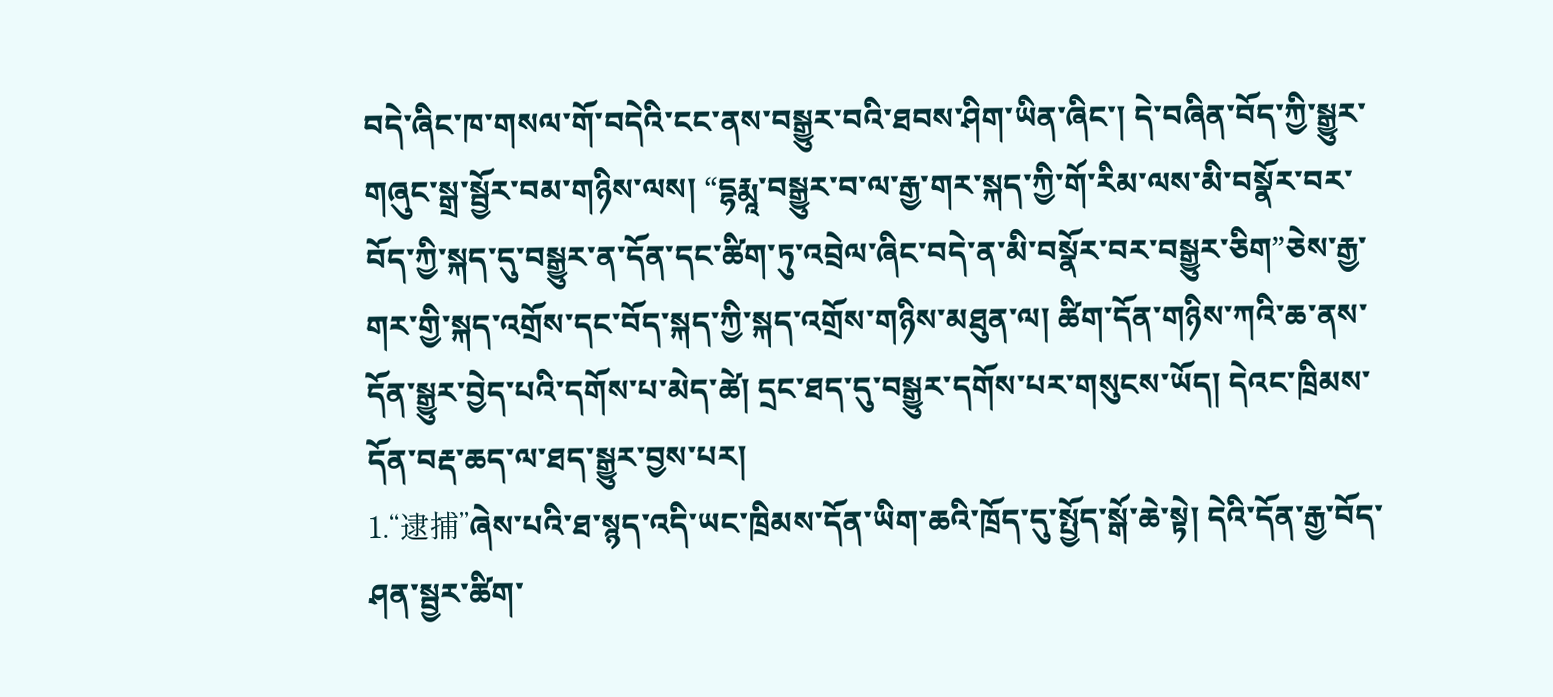བདེ་ཞིང་ཁ་གསལ་གོ་བདེའི་ངང་ནས་བསྒྱུར་བའི་ཐབས་ཤིག་ཡིན་ཞིང་། དེ་བཞིན་བོད་ཀྱི་སྒྱུར་གཞུང་སྒྲ་སྦྱོར་བམ་གཉིས་ལས། “དྷརྨཱ་བསྒྱུར་བ་ལ་རྒྱ་གར་སྐད་ཀྱི་གོ་རིམ་ལས་མི་བསྣོར་བར་བོད་ཀྱི་སྐད་དུ་བསྒྱུར་ན་དོན་དང་ཚིག་ཏུ་འབྲེལ་ཞིང་བདེ་ན་མི་བསྣོར་བར་བསྒྱུར་ཅིག”ཅེས་རྒྱ་གར་གྱི་སྐད་འགྲོས་དང་བོད་སྐད་ཀྱི་སྐད་འགྲོས་གཉིས་མཐུན་ལ། ཚིག་དོན་གཉིས་ཀའི་ཆ་ནས་དོན་སྒྱུར་བྱེད་པའི་དགོས་པ་མེད་ཚེ། དྲང་ཐད་དུ་བསྒྱུར་དགོས་པར་གསུངས་ཡོད། དེའང་ཁྲིམས་དོན་བརྡ་ཆད་ལ་ཐད་སྒྱུར་བྱས་པར།
1.“逮捕”ཞེས་པའི་ཐ་སྙད་འདི་ཡང་ཁྲིམས་དོན་ཡིག་ཆའི་ཁྲོད་དུ་སྤྱོད་སྒོ་ཆེ་སྟེ། དེའི་དོན་རྒྱ་བོད་ཤན་སྦྱར་ཚིག་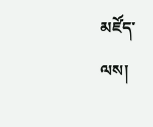མཛོད་ལས།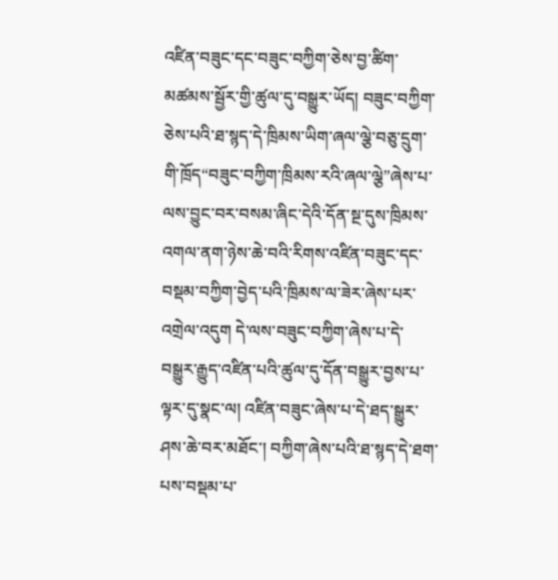འཛིན་བཟུང་དང་བཟུང་བཀྱིག་ཅེས་བྱ་ཚིག་མཚམས་སྦྱོར་གྱི་ཚུལ་དུ་བསྒྱུར་ཡོད། བཟུང་བཀྱིག་ཅེས་པའི་ཐ་སྙད་དེ་ཁྲིམས་ཡིག་ཞལ་ལྕེ་བཅུ་དྲུག་གི་ཁྲོད“བཟུང་བཀྱིག་ཁྲིམས་རའི་ཞལ་ལྕེ”ཞེས་པ་ལས་བྱུང་བར་བསམ་ཞིང་དེའི་དོན་སྔ་དུས་ཁྲིམས་འགལ་ནག་ཉེས་ཆེ་བའི་རིགས་འཛིན་བཟུང་དང་བསྡམ་བཀྱིག་བྱེད་པའི་ཁྲིམས་ལ་ཟེར་ཞེས་པར་འགྲེལ་འདུག དེ་ལས་བཟུང་བཀྱིག་ཞེས་པ་དེ་བསྒྱུར་རྒྱུད་འཛིན་པའི་ཚུལ་དུ་དོན་བསྒྱུར་བྱས་པ་ལྟར་དུ་སྣང་ལ། འཛིན་བཟུང་ཞེས་པ་དེ་ཐད་སྒྱུར་ཤས་ཆེ་བར་མཐོང་། བཀྱིག་ཞེས་པའི་ཐ་སྙད་དེ་ཐག་པས་བསྡམ་པ་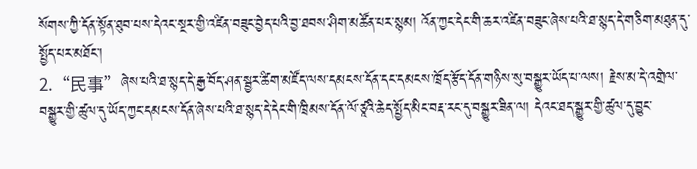སོགས་ཀྱི་དོན་སྟོན་ཐུབ་པས་དེའང་སྔར་གྱི་འཛིན་བཟུང་བྱེད་པའི་བྱ་ཐབས་ཤིག་མཚོན་པར་སྙམ། འོན་ཀྱང་དེང་གི་ཆར་འཛིན་བཟུང་ཞེས་པའི་ཐ་སྙད་དེ་གཅིག་མཐུན་དུ་སྤྱོད་པར་མཐོང་།
2.“民事”ཞེས་པའི་ཐ་སྙད་དེ་རྒྱ་བོད་ཤན་སྦྱར་ཚིག་མཛོད་ལས་དམངས་དོན་དང་དམངས་ཁྲོད་རྩོད་དོན་གཉིས་སུ་བསྒྱུར་ཡོད་པ་ལས། རྗེས་མ་དེ་འགྲེལ་བསྒྱུར་གྱི་ཚུལ་དུ་ཡོད་ཀྱང་དམངས་དོན་ཞེས་པའི་ཐ་སྙད་དེ་དེང་གི་ཁྲིམས་དོན་ལོ་ཙཱའི་ཆེད་སྤྱོད་མིང་བརྡ་རང་དུ་བསྒྱུར་ཟིན་ལ། དེའང་ཐད་སྒྱུར་གྱི་ཚུལ་དུ་བྱུང་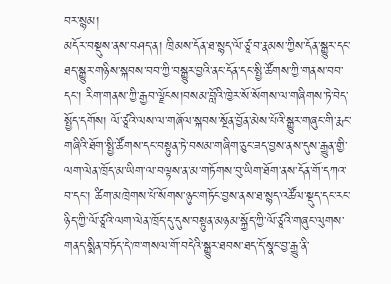བར་སྙམ།
མདོར་བསྡུས་ནས་བཤད་ན། ཁྲིམས་དོན་ཐ་སྙད་ལོ་ཙཱ་བ་རྣམས་ཀྱིས་དོན་སྒྱུར་དང་ཐད་སྒྱུར་གཉིས་སྐབས་བབ་ཀྱི་བསྒྱུར་བྱའི་ནང་དོན་དང་སྤྱི་ཚོགས་ཀྱི་གནས་བབ་དང་། རིག་གནས་ཀྱི་རྒྱབ་ལྗོངས།བསམ་བློའི་ཁྱེར་སོ་སོགས་ལ་གཞིགས་ཏེ་བེད་སྤྱོད་དགོས། ལོ་ཙཱའི་ལས་ལ་གཞོལ་སྐབས་སྔོན་བྱོན་མེས་པོའི་སྒྱུར་གཞུང་གི་རྨང་གཞིའི་ཐོག་སྤྱི་ཚོགས་དང་བསྟུན་ཏེ་བསམ་གཞིག་ཅུང་ཟད་བྱས་ནས་དུས་རྒྱུན་གྱི་ལག་ལེན་ཁྲོད་མ་ཡིག་ལ་བལྟས་ན་མ་གཏོགས་བུ་ཡིག་ཐོག་ནས་དོན་གོ་དཀའ་བ་དང་། ཚིག་མཁྲེགས་པོ་སོགས་ཉུང་གཏོང་བྱས་ནས་ཐ་སྙད་འཚོལ་སྡུད་དང་རང་ཉིད་ཀྱི་ལོ་ཙཱའི་ལག་ལེན་ཁྲོད་དུ་དུས་བསྟུན་མཉམ་སྐྱོད་ཀྱི་ལོ་ཙཱའི་གཞུང་ལུགས་གནད་སྨིན་བཏོད་དེ་ཁ་གསལ་གོ་བདེའི་སྒྱུར་ཐབས་ཐད་དོ་སྣང་བྱ་རྒྱུ་ནི་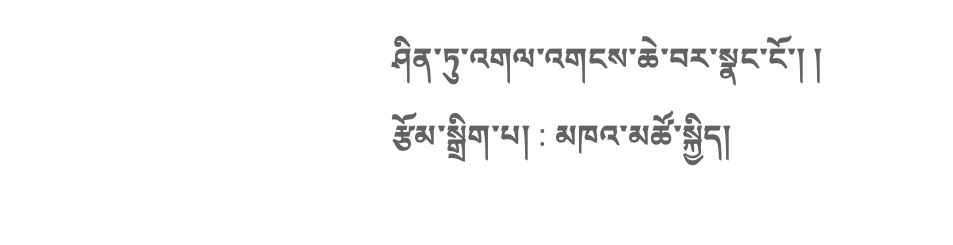ཤིན་ཏུ་འགལ་འགངས་ཆེ་བར་སྣང་ངོ་། །
རྩོམ་སྒྲིག་པ། : མཁའ་མཚོ་སྐྱིད།